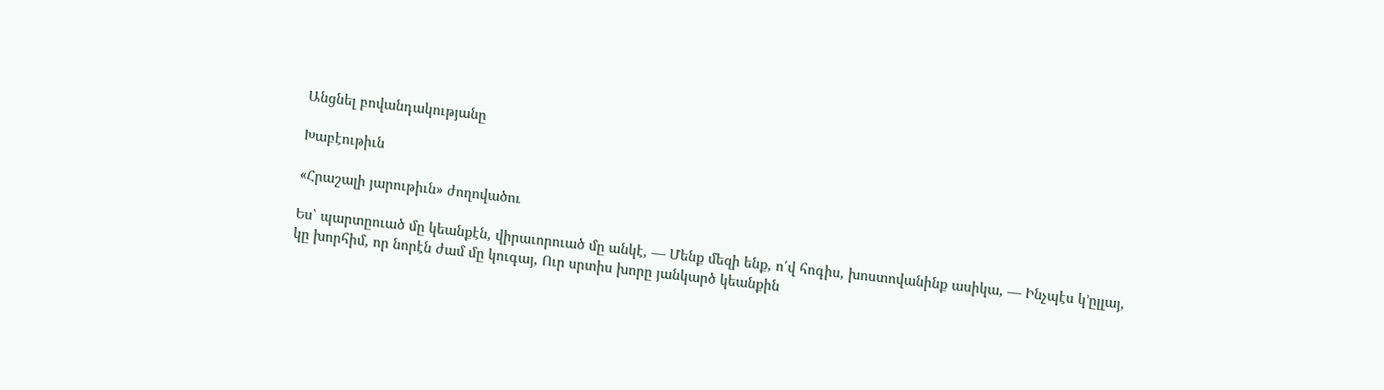Անցնել բովանդակությանը

Խաբէութիւն

«Հրաշալի յարութիւն» ժողովածու

Ես՝ պարտըուած մը կեանքէն, վիրաւորուած մը անկէ, — Մենք մեզի ենք, ո՛վ հոգիս, խոստովանինք ասիկա, — Ինչպէս կ՚ըլլայ, կը խորհիմ, որ նորէն ժամ մը կուգայ, Ուր սրտիս խորը յանկարծ կեանքին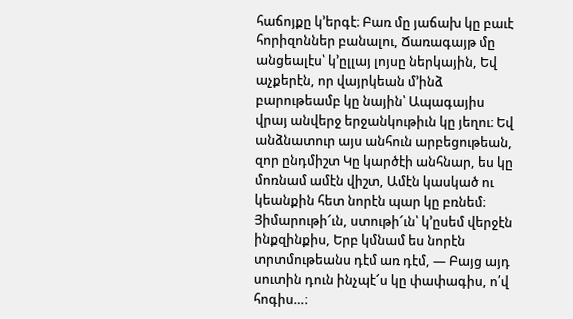հաճոյքը կ՚երգէ։ Բառ մը յաճախ կը բաւէ հորիզոններ բանալու, Ճառագայթ մը անցեալէս՝ կ՚ըլլայ լոյսը ներկային, Եվ աչքերէն, որ վայրկեան մ՚ինձ բարութեամբ կը նային՝ Ապագայիս վրայ անվերջ երջանկութիւն կը յեղու։ Եվ անձնատուր այս անհուն արբեցութեան, զոր ընդմիշտ Կը կարծէի անհնար, ես կը մոռնամ ամէն վիշտ, Ամէն կասկած ու կեանքին հետ նորէն պար կը բռնեմ։ Յիմարութի՜ւն, ստութի՜ւն՝ կ՚ըսեմ վերջէն ինքզինքիս, Երբ կմնամ ես նորէն տրտմութեանս դէմ առ դէմ, — Բայց այդ սուտին դուն ինչպէ՜ս կը փափագիս, ո՛վ հոգիս…։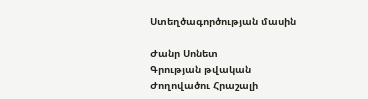Ստեղծագործության մասին

Ժանր Սոնետ
Գրության թվական
Ժողովածու Հրաշալի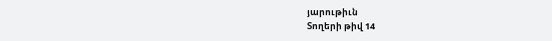յարութիւն
Տողերի թիվ 14